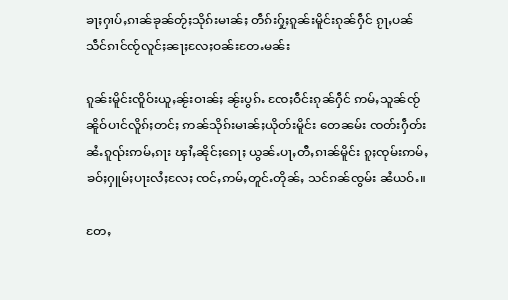ၶႃႈႁၢပ်ႇၵၢၼ်ၶုၼ်တႂ်ႈသိုၵ်းမၢၼ်ႈ တဵၵ်းႁႂ်ႈၵူၼ်းမိူင်းၵုၼ်ႁဵင် ၵႂႃႇပၼ်သဵင်ၵၢင်ၸႂ်လူင်ႈၼႃႈလႄႈဝၼ်းတႄႉမၼ်း

ၵူၼ်းမိူင်းၸိူဝ်းယူႇၼႂ်းဝၢၼ်ႈ ၼႂ်းပွၵ်ႉ ၸႄႈဝဵင်းၵုၼ်ႁဵင် ဢမ်ႇသူၼ်ၸႂ်ၼိူဝ်ပၢင်လိူၵ်ႈတင်ႈ ဢၼ်သိုၵ်းမၢၼ်ႈယိုတ်းမိူင်း တေၼမ်း ၸတ်းႁဵတ်းၼႆႉၵူၺ်းဢမ်ႇၵႃး ၾၢႆႇၼိုင်ႈၵေႃႈ ယွၼ်ႉပႃႇတီႇၵၢၼ်မိူင်း ၵူႈၸုမ်းဢမ်ႇၶဝ်ႈႁူမ်ႈပႃးလႆႈလႄႈ ၸင်ႇဢမ်ႇတူင်ႉတိုၼ်ႇ သင်ၵၼ်ၸွမ်း ၼႆယဝ်ႉ။

တႄႇ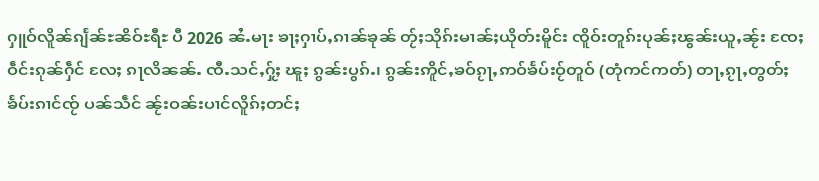ႁူဝ်လိူၼ်ၵျႅၼ်ႊၼိဝ်ႊရီႊ ပီ 2026 ၼႆႉမႃး ၶႃႈႁၢပ်ႇၵၢၼ်ၶုၼ် တႂ်ႈသိုၵ်းမၢၼ်ႈယိုတ်းမိူင်း ၸိူဝ်းတူၵ်းပုၼ်ႈၽွၼ်းယူႇၼႂ်း ၸႄႈဝဵင်းၵုၼ်ႁဵင် လႄႈ ၵႃလိၼၼ်ႉ ၸီႉသင်ႇႁႂ်ႈ ၽူႈ ၵွၼ်းပွၵ်ႉ၊ ၵွၼ်းဢိူင်ႇၶဝ်ၵႂႃႇဢဝ်ၶႅပ်းဝႂ်တူဝ် (တုံကင်ကတ်) တႃႇၵႂႃႇတွတ်ႈၶႅပ်းၵၢင်ၸႂ် ပၼ်သဵင် ၼႂ်းဝၼ်းပၢင်လိူၵ်ႈတင်ႈ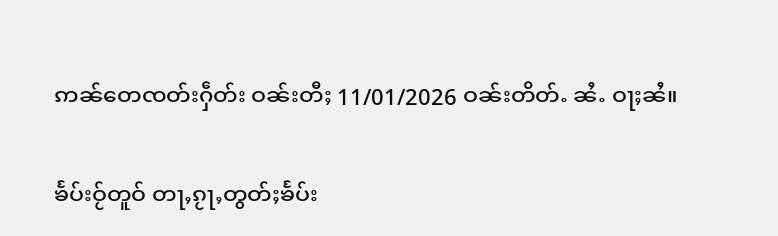ဢၼ်တေၸတ်းႁဵတ်း ဝၼ်းတီႈ 11/01/2026 ဝၼ်းတိတ်ႉ ၼႆႉ ဝႃႈၼႆ။

ၶႅပ်းဝႂ်တူဝ် တႃႇၵႂႃႇတွတ်ႈၶႅပ်း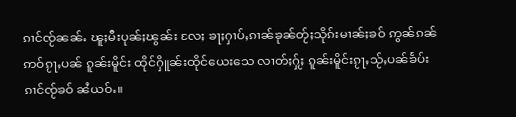ၵၢင်ၸႂ်ၼၼ်ႉ ၽူႈမီးပုၼ်ႈၽွၼ်း လႄႈ ၶႃႈႁၢပ်ႇၵၢၼ်ၶုၼ်တႂ်ႈသိုၵ်းမၢၼ်ႈၶဝ် ဢွၼ်ၵၼ်ဢဝ်ၵႂႃႇပၼ် ၵူၼ်းမိူင်း ထိုင်ႁိူၼ်းထိုင်ယေးသေ လၢတ်ႈႁႂ်ႈ ၵူၼ်းမိူင်းၵႂႃႇသႂ်ႇပၼ်ၶႅပ်းၵၢင်ၸႂ်ၶဝ် ၼႆယဝ်ႉ။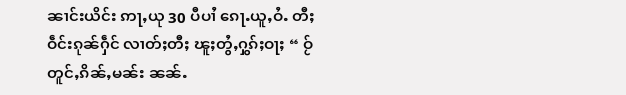ၼၢင်းယိင်း ဢႃႇယု 30 ပီပၢႆ ၵေႃႉယူႇဝႆႉ တီႈဝဵင်းၵုၼ်ႁဵင် လၢတ်ႈတီႈ ၽူႈတွႆႇႁွၵ်ႈဝႃႈ “ ဝႂ်တူင်ႇၵိၼ်ႇမၼ်း ၼၼ်ႉ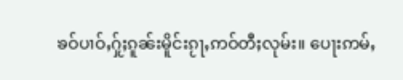ၶဝ်ပၢဝ်ႇႁႂ်ႈၵူၼ်းမိူင်းၵႂႃႇဢဝ်တီႈလုမ်း။ ပေႃးဢမ်ႇ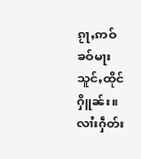ၵႂႃႇဢဝ် ၶဝ်မႃး သူင်ႇထိုင်ႁိူၼ်း။ လၢႆးႁဵတ်း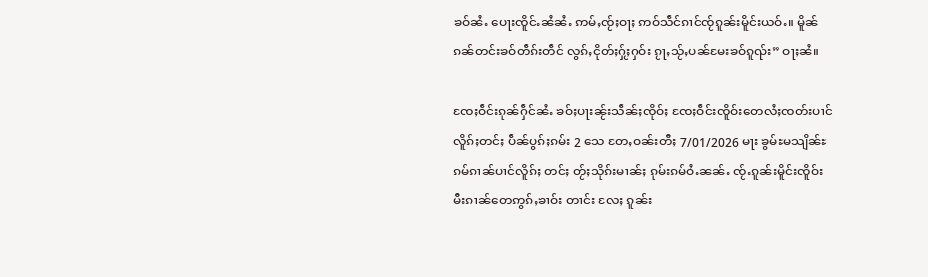ၶဝ်ၼႆႉ ပေႃးၸိူင်ႉၼႆၼႆႉ ဢမ်ႇၸႂ်ႈဝႃႈ ဢဝ်သဵင်ၵၢင်ၸႂ်ၵူၼ်းမိူင်းယဝ်ႉ။ မိူၼ်ၵၼ်တင်းၶဝ်တဵၵ်းတဵင် လွၵ်ႇငိုတ်ႈႁႂ်ႈႁဝ်း ၵႂႃႇသႂ်ႇပၼ်မႄးၶဝ်ၵူၺ်း” ဝႃႈၼႆ။

ၸႄႈဝဵင်းၵုၼ်ႁဵင်ၼႆႉ ၶဝ်ႈပႃးၼႂ်းသဵၼ်ႈၸိုဝ်ႈ ၸႄႈဝဵင်းၸိူဝ်းတေလႆႈၸတ်းပၢင်လိူၵ်ႈတင်ႈ ပဵၼ်ပွၵ်ႈၵမ်း 2 သေ တႄႇဝၼ်းတီႈ 7/01/2026 မႃး ၶွမ်ႊမသျိၼ်ႊၵမ်ၵၢၼ်ပၢင်လိူၵ်ႈ တင်ႈ တႂ်ႈသိုၵ်းမၢၼ်ႈ ၵုမ်းၵမ်ဝႆႉၼၼ်ႉ ၸႂ်ႉၵူၼ်းမိူင်းၸိူဝ်းမီးၵၢၼ်တေဢွၵ်ႇၶၢဝ်း တၢင်း လႄႈ ၵူၼ်း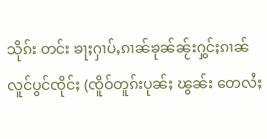သိုၵ်း တင်း ၶႃႈႁၢပ်ႇၵၢၼ်ၶုၼ်ၼႂ်းႁွင်ႈၵၢၼ်လူင်ပွင်ၸိုင်ႈ (ၸိူဝ်တူၵ်းပုၼ်ႈ ၽွၼ်း တေလႆႈ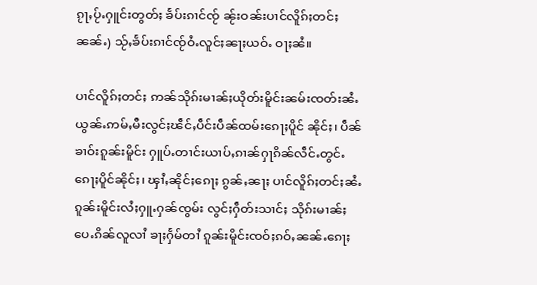ၵႂႃႇပႂ်ႉႁူင်းတွတ်ႈ ၶႅပ်းၵၢင်ၸႂ် ၼႂ်းဝၼ်းပၢင်လိူၵ်ႈတင်ႈၼၼ်ႉ) သႂ်ႇၶႅပ်းၵၢင်ၸႂ်ဝႆႉလူင်ႈၼႃႈယဝ်ႉ ဝႃႈၼႆ။

ပၢင်လိူၵ်ႈတင်ႈ ဢၼ်သိုၵ်းမၢၼ်ႈယိုတ်းမိူင်းၼမ်းၸတ်းၼႆႉ ယွၼ်ႉဢမ်ႇမီးလွင်ႈၽဵင်ႇပဵင်းပဵၼ်ထမ်းၵေႃႈပိူင် ၼိုင်ႈ၊ ပဵၼ်ၶၢဝ်းၵူၼ်းမိူင်း ႁူပ်ႉတၢင်းယၢပ်ႇၵၢၼ်ႁႃၵိၼ်လဵင်ႉတွင်ႉၵေႃႈပိူင်ၼိုင်ႈ၊ ၾၢႆႇၼိုင်ႈၵေႃႈ ၵွၼ်ႇၼႃႈ ပၢင်လိူၵ်ႈတင်ႈၼႆႉ ၵူၼ်းမိူင်းလႆႈႁူႉႁၼ်ၸွမ်း လွင်ႈႁဵတ်းသၢင်ႈ သိုၵ်းမၢၼ်ႈ ပေႉၵိၼ်လူလၢႆ ၶႃႈႁႅမ်တၢႆ ၵူၼ်းမိူင်းၸဝ်ႈၵဝ်ႇၼၼ်ႉၵေႃႈ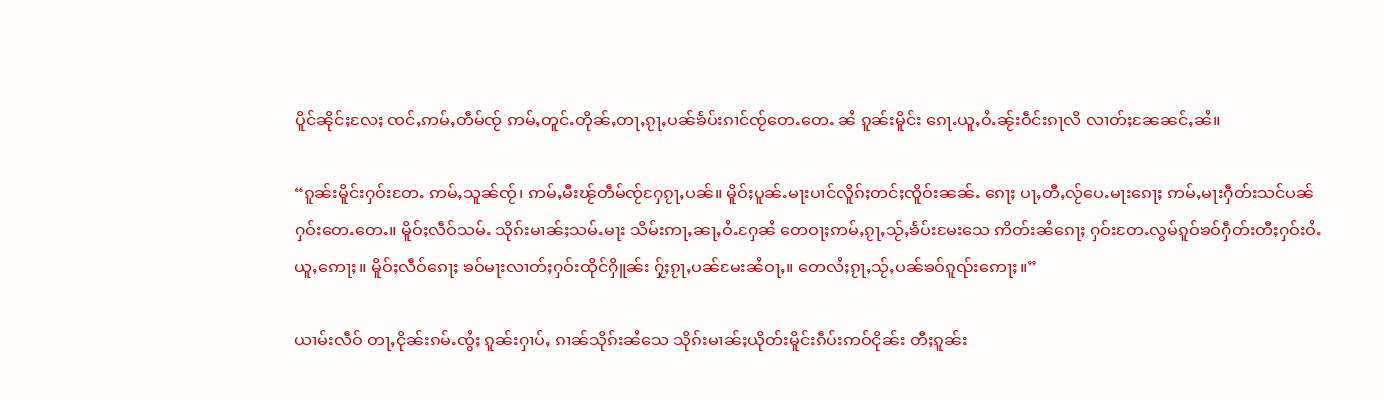ပိူင်ၼိုင်ႈလႄႈ ၸင်ႇဢမ်ႇတဵမ်ၸႂ် ဢမ်ႇတူင်ႉတိုၼ်ႇတႃႇၵႂႃႇပၼ်ၶႅပ်းၵၢင်ၸႂ်တေႉတေႉ ၼႆ ၵူၼ်းမိူင်း ၵေႃႉယူႇဝႆႉၼႂ်းဝဵင်းၵႃလိ လၢတ်ႈၼႄၼင်ႇၼႆ။

“ၵူၼ်းမိူင်းႁဝ်းတႄႉ ဢမ်ႇသူၼ်ၸႂ်၊ ဢမ်ႇမီးၽႂ်တဵမ်ၸႂ်ႁႄၵႂႃႇပၼ်။ မိူဝ်ႈပူၼ်ႉမႃးပၢင်လိူၵ်ႈတင်ႈၸိူဝ်းၼၼ်ႉ ၵေႃႈ ပႃႇတီႇလႂ်ပေႉမႃးၵေႃႈ ဢမ်ႇမႃးႁဵတ်းသင်ပၼ်ႁဝ်းတေႉတေႉ။ မိူဝ်ႈလဵဝ်သမ်ႉ သိုၵ်းမၢၼ်ႈသမ်ႉမႃး သိမ်းဢႃႇၼႃႇဝႆႉႁႄၼႆ တေဝႃႈဢမ်ႇၵႂႃႇသႂ်ႇၶႅပ်းမႄးသေ ဢိတ်းၼႆၵေႃႈ ႁဝ်းတႄႉလွမ်ၵူဝ်ၶဝ်ႁဵတ်းတီႈႁဝ်းဝႆႉ ယူႇဢေႃႈ။ မိူဝ်ႈလဵဝ်ၵေႃႈ ၶဝ်မႃးလၢတ်ႈႁဝ်းထိုင်ႁိူၼ်း ႁႂ်ႈၵႂႃႇပၼ်မႄးၼႆဝႃႇ။ တေလႆႈၵႂႃႇသႂ်ႇပၼ်ၶဝ်ၵူၺ်းဢေႃႈ။”

ယၢမ်းလဵဝ် တႃႇငိုၼ်းၵမ်ႉၸွႆႈ ၵူၼ်းႁၢပ်ႇ ၵၢၼ်သိုၵ်းၼႆသေ သိုၵ်းမၢၼ်ႈယိုတ်းမိူင်းၵဵပ်းဢဝ်ငိုၼ်း တီႈၵူၼ်း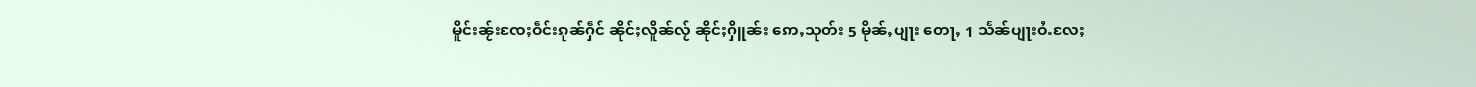မိူင်းၼႂ်းၸႄႈဝဵင်းၵုၼ်ႁဵင် ၼိုင်ႈလိူၼ်လႂ် ၼိုင်ႈႁိူၼ်း ဢေႇသုတ်း 5 မိုၼ်ႇပျႃး တေႃႇ 1 သႅၼ်ပျႃးဝႆႉလႄႈ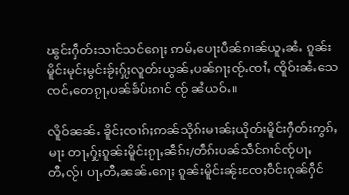ၽွင်းႁဵတ်းသၢင်သင်ၵေႃႈ ဢမ်ႇပေႃးပဵၼ်ၵၢၼ်ယူႇၼႆႉ ၵူၼ်းမိူင်းမုင်ႈမွင်းၶႂ်ႈႁႂ်ႈလူတ်းယွၼ်ႇပၼ်ၵႃႈၸႂ်ႉၸၢႆႇ ၸိူဝ်းၼႆႉသေ ၸင်ႇတေၵႂႃႇပၼ်ၶႅပ်းၵၢင် ၸႂ် ၼႆယဝ်ႉ။

လိူဝ်ၼၼ်ႉ ၶိူင်ႈၸၢၵ်ႈဢၼ်သိုၵ်းမၢၼ်ႈယိုတ်းမိူင်းႁဵတ်းဢွၵ်ႇမႃး တႃႇႁႂ်ႈၵူၼ်းမိူင်းၵႂႃႇၼဵၵ်း/တဵၵ်းပၼ်သဵင်ၵၢင်ၸႂ်ပႃႇတီႇလႂ်၊ ပႃႇတီႇၼၼ်ႉၵေႃႈ ၵူၼ်းမိူင်းၼႂ်းၸႄႈဝဵင်းၵုၼ်ႁဵင်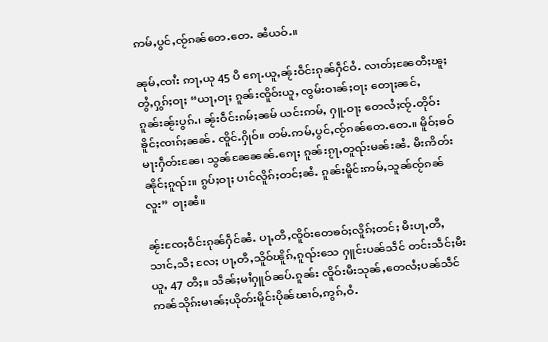ဢမ်ႇပွင်ႇၸႂ်ၵၼ်တေႉတေႉ ၼႆယဝ်ႉ။

ၼုမ်ႇၸၢႆး ဢႃႇယု 45 ပီ ၵေႃႉယူႇၼႂ်းဝဵင်းၵုၼ်ႁဵင်ဝႆႉ လၢတ်ႈၼႄတီႈၽူႈတွႆႇႁွၵ်ႈဝႃႈ “ယႃႇဝႃႈ ၵူၼ်းၸိူဝ်းယူႇ ၸွမ်းဝၢၼ်ႈဝႃႈ တေႃႈၼင်ႇၵူၼ်းၼႂ်းပွၵ်ႉ၊ ၼႂ်းဝဵင်းၵမ်ႈၼမ် ယင်းဢမ်ႇ ႁူႉဝႃႈ တေလႆႈၸႂ်ႉတိုဝ်းၶိူင်ႈၸၢၵ်ႈၼၼ်ႉ ၸိူင်ႉႁိုဝ်။ တမ်ႉဢမ်ႇပွင်ႇၸႂ်ၵၼ်တေႉတေႉ။ မိူဝ်ႈၶဝ်မႃးႁဵတ်းၼႄ၊ သွၼ်ၼႄၼၼ်ႉၵေႃႈ ၵူၼ်းၵႂႃႇတူၺ်းမၼ်းၼႆႉ မီးဢိတ်းၼိုင်ႈၵူၺ်း။ ၵွပ်ႈဝႃႈ ပၢင်လိူၵ်ႈတင်ႈၼႆႉ ၵူၼ်းမိူင်းဢမ်ႇသူၼ်ၸႂ်ၵၼ်လူး” ဝႃႈၼႆ။

ၼႂ်းၸႄႈဝဵင်းၵုၼ်ႁဵင်ၼႆႉ ပႃႇတီႇၸိူဝ်းတေၶဝ်ႈလိူၵ်ႈတင်ႈ မီးပႃႇတီႇသၢင်ႇသီႈ လႄႈ ပႃႇတီႇသိူဝ်ၽိူၵ်ႇၵူၺ်းသေ ႁူင်းပၼ်သဵင် တင်းသဵင်ႈမီးယူႇ 47 တီႈ။ သဵၼ်ႈမၢႆႁူဝ်ၼပ်ႉၵူၼ်း ၸိူဝ်းမီးသုၼ်ႇတေလႆႈပၼ်သဵင် ဢၼ်သိုၵ်းမၢၼ်ႈယိုတ်းမိူင်းပိုၼ်ၽၢဝ်ႇဢွၵ်ႇဝႆႉ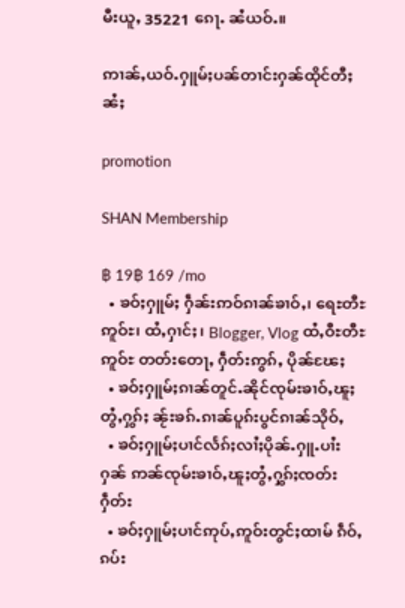မီးယူႇ 35221 ၵေႃႉ ၼႆယဝ်ႉ။

ဢၢၼ်ႇယဝ်ႉႁူမ်ႈပၼ်တၢင်းႁၼ်ထိုင်တီႈၼႆႈ

promotion

SHAN Membership

฿ 19฿ 169 /mo
  • ၶဝ်ႈႁူမ်ႈ ႁဵၼ်းဢဝ်ၵၢၼ်ၶၢဝ်ႇ၊ ရေႊတီႊဢူဝ်ႊ၊ ထႆႇႁၢင်ႈ၊ Blogger, Vlog ထႆႇဝီႊတီႊဢူဝ်ႊ တတ်းတေႃႇ ႁဵတ်းဢွၵ်ႇ ပိုၼ်ၽႄႈ
  • ၶဝ်ႈႁူမ်ႈၵၢၼ်တူင်ႉၼိုင်ၸုမ်းၶၢဝ်ႇၽူႈတွႆႇႁွၵ်ႈ ၼႂ်းၶၵ်ႉၵၢၼ်ပူၵ်းပွင်ၵၢၼ်သိုဝ်ႇ
  • ၶဝ်ႈႁူမ်ႈပၢင်လႅၵ်ႈလၢႆႈပိုၼ်ႉႁူႉပၢႆးႁၼ် ဢၼ်ၸုမ်းၶၢဝ်ႇၽူႈတွႆႇႁွၵ်ႈၸတ်းႁဵတ်း
  • ၶဝ်ႈႁူမ်ႈပၢင်ဢုပ်ႇဢူဝ်းတွင်ႈထၢမ် ၵဵဝ်ႇၵပ်း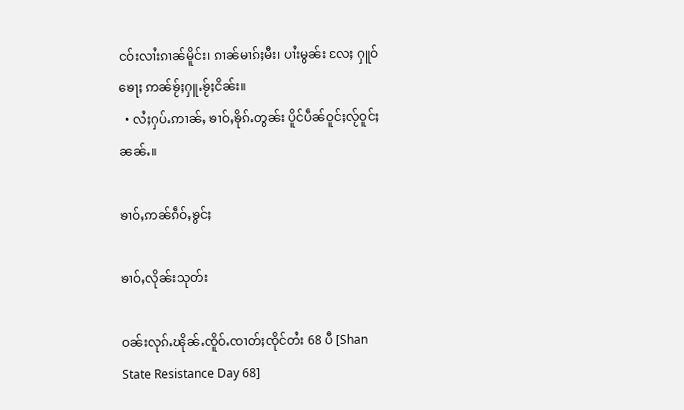ငဝ်းလၢႆးၵၢၼ်မိူင်း၊ ၵၢၼ်မၢၵ်ႈမီး၊ ပၢႆးမွၼ်း လႄႈ ႁူဝ်ၶေႃႈ ဢၼ်ၶႂ်ႈႁူႉၶႂ်ႈငိၼ်း။
  • လႆႈႁပ်ႉဢၢၼ်ႇ ၶၢဝ်ႇၶိုၵ်ႉတွၼ်း ပိူင်ပဵၼ်ဝူင်ႈလႂ်ဝူင်ႈ ၼၼ်ႉ။

ၶၢဝ်ႇဢၼ်ၵဵဝ်ႇၶွင်ႈ

ၶၢဝ်ႇလိုၼ်းသုတ်း

ဝၼ်းလုၵ်ႉၽိုၼ်ႉၸိူဝ်ႉၸၢတ်ႈၸိုင်တႆး 68 ပီ [Shan State Resistance Day 68]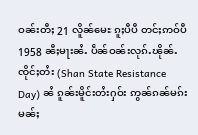ဝၼ်းတီႈ 21 လိူၼ်မေႊ ၵူႈပီပီ တင်ႈဢဝ်ပီ 1958 ၼီႈမႃးၼႆႉ ပဵၼ်ဝၼ်းလုၵ်ႉၽိုၼ်ႉၸိုင်ႈတႆး (Shan State Resistance Day) ၼႆ ၵူၼ်းမိူင်းတႆးႁဝ်း ဢွၼ်ၵၼ်မၵ်းမၼ်ႈ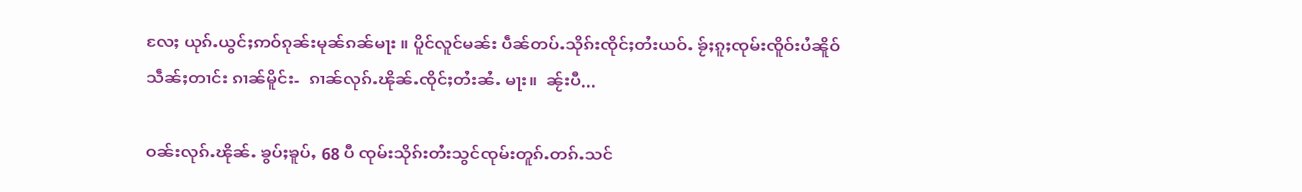လႄႈ ယုၵ်ႉယွင်ႈဢဝ်ၵုၼ်းမုၼ်ၵၼ်မႃး ။ ပိူင်လူင်မၼ်း ပဵၼ်တပ်ႉသိုၵ်းၸိုင်ႈတႆးယဝ်ႉ ၶႂ်ႈၵူႈၸုမ်းၸိူဝ်းပႆၼိူဝ်သဵၼ်ႈတၢင်း ၵၢၼ်မိူင်း-  ၵၢၼ်လုၵ်ႉၽိုၼ်ႉၸိုင်ႈတႆးၼႆႉ မႃး။  ၼႂ်းပီ...

ဝၼ်းလုၵ်ႉၽိုၼ်ႉ ၶွပ်ႈၶူပ်ႇ 68 ပီ ၸုမ်းသိုၵ်းတႆးသွင်ၸုမ်းတူၵ်ႉတၵ်ႉသင်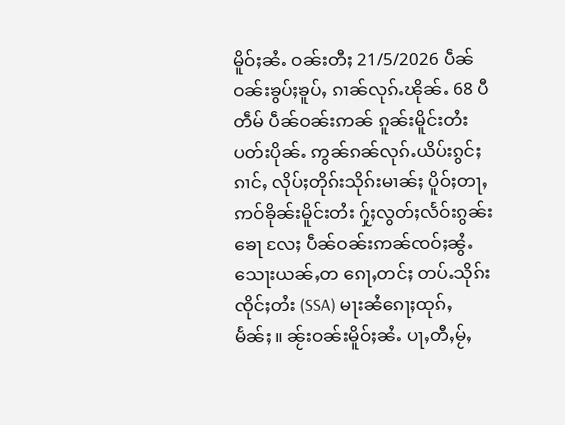မိူဝ်ႈၼႆႉ ဝၼ်းတီႈ 21/5/2026 ပဵၼ်ဝၼ်းၶွပ်ႈၶူပ်ႇ ၵၢၼ်လုၵ်ႉၽိုၼ်ႉ 68 ပီတဵမ် ပဵၼ်ဝၼ်းဢၼ် ၵူၼ်းမိူင်းတႆးပတ်းပိုၼ်ႉ ဢွၼ်ၵၼ်လုၵ်ႉယိပ်းၵွင်ႈၵၢင်ႇ လိုပ်ႈတိုၵ်းသိုၵ်းမၢၼ်ႈ ပိူဝ်ႈတႃႇဢဝ်ၶိုၼ်းမိူင်းတႆး ႁႂ်ႈလွတ်ႈလႅဝ်းၵွၼ်းၶေႃ လႄႈ ပဵၼ်ဝၼ်းဢၼ်ၸဝ်ႈၼွႆႉသေႃးယၼ်ႇတ ၵေႃႇတင်ႈ တပ်ႉသိုၵ်းၸိုင်ႈတႆး (SSA) မႃးၼႆၵေႃႈထုၵ်ႇမႅၼ်ႈ။ ၼႂ်းဝၼ်းမိူဝ်ႈၼႆႉ ပႃႇတီႇမႂ်ႇ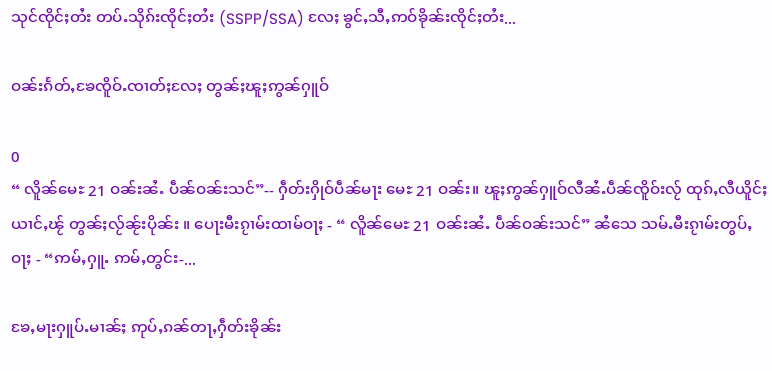သုင်ၸိုင်ႈတႆး တပ်ႉသိုၵ်းၸိုင်ႈတႆး (SSPP/SSA) လႄႈ ၶွင်ႇသီႇဢဝ်ၶိုၼ်းၸိုင်ႈတႆး...

ဝၼ်းၵႅတ်ႇၶႄၸိူဝ်ႉၸၢတ်ႈလႄႈ တွၼ်ႈၽူႈဢွၼ်ႁူဝ်

0
“ လိူၼ်မေႊ 21 ဝၼ်းၼႆႉ ပဵၼ်ဝၼ်းသင်”-- ႁဵတ်းႁိုဝ်ပဵၼ်မႃး မေႊ 21 ဝၼ်း။ ၽူႈဢွၼ်ႁူဝ်လီၼႆႉပဵၼ်ၸိူဝ်းလႂ် ထုၵ်ႇလီယိူင်ႈယၢင်ႇၽႂ် တွၼ်ႈလႂ်ၼႂ်းပိုၼ်း ။ ပေႃးမီးၵႂၢမ်းထၢမ်ဝႃႈ - “ လိူၼ်မေႊ 21 ဝၼ်းၼႆႉ ပဵၼ်ဝၼ်းသင်” ၼႆသေ သမ်ႉမီးၵႂၢမ်းတွပ်ႇဝႃႈ - “ဢမ်ႇႁူႉ ဢမ်ႇတွင်း-...

ၶႄႇမႃးႁူပ်ႉမၢၼ်ႈ ဢုပ်ႇၵၼ်တႃႇႁဵတ်းၶိုၼ်း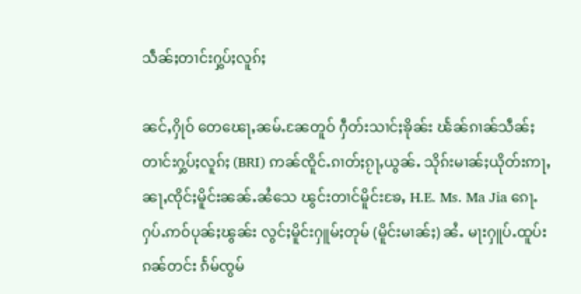သဵၼ်ႈတၢင်းႁွပ်ႈလူၵ်ႈ

ၼင်ႇႁိုဝ် တေၽေႃႇၼမ်ႉၼႄတူဝ် ႁဵတ်းသၢင်ႈၶိုၼ်း ၽႅၼ်ၵၢၼ်သဵၼ်ႈတၢင်းႁွပ်ႈလူၵ်ႈ (BRI) ဢၼ်ၸိူင်ႉၵၢတ်ႈၵႂႃႇယွၼ်ႉ သိုၵ်းမၢၼ်ႈယိုတ်းဢႃႇၼႃႇၸိုင်ႈမိူင်းၼၼ်ႉၼႆသေ ၽွင်းတၢင်မိူင်းၶႄႇ H.E. Ms. Ma Jia ၵေႃႉႁပ်ႉဢဝ်ပုၼ်ႈၽွၼ်း လွင်ႈမိူင်းႁူမ်ႈတုမ် (မိူင်းမၢၼ်ႈ) ၼႆႉ မႃးႁူပ်ႉထူပ်းၵၼ်တင်း ၵႅမ်ၸွမ်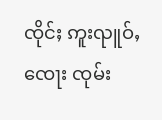ၸိုင်ႈ ဢူးၺူဝ်ႇၸေႃး ၸုမ်း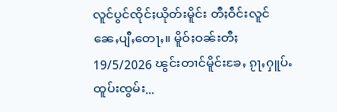လူင်ပွင်ၸိုင်ႈယိုတ်းမိူင်း တီႈဝဵင်းလူင်ၼေႇပျီႇတေႃႇ။ မိူဝ်ႈဝၼ်းတီႈ 19/5/2026 ၽွင်းတၢင်မိူင်းၶႄႇ ၵႂႃႇႁူပ်ႉထူပ်းၸွမ်း...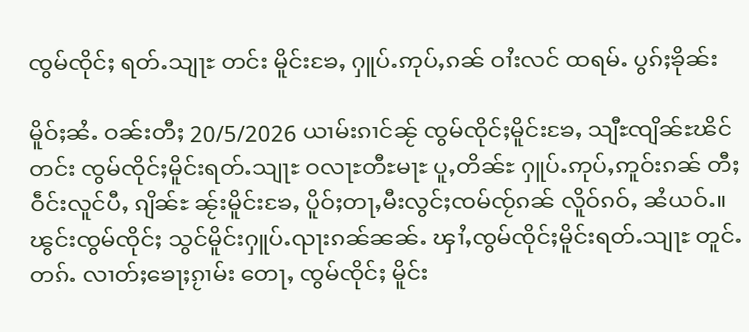ၸွမ်ၸိုင်ႈ ရတ်ႉသျႃႊ တင်း မိူင်းၶႄႇ ႁူပ်ႉဢုပ်ႇၵၼ် ဝၢႆးလင် ထရမ်ႉ ပွၵ်ႈၶိုၼ်း

မိူဝ်ႈၼႆႉ ဝၼ်းတီႈ 20/5/2026 ယၢမ်းၵၢင်ၼႂ် ၸွမ်ၸိုင်ႈမိူင်းၶႄႇ သျီႊၸျိၼ်ႊၽိင် တင်း ၸွမ်ၸိုင်ႈမိူင်းရတ်ႉသျႃႊ ဝလႃႊတီႊမႃႊ ပူႇတိၼ်ႊ ႁူပ်ႉဢုပ်ႇဢူဝ်းၵၼ် တီႈဝဵင်းလူင်ပီႇ ၵျိၼ်ႊ ၼႂ်းမိူင်းၶႄႇ ပိူဝ်ႈတႃႇမီးလွင်ႈၸမ်ၸႂ်ၵၼ် လိူဝ်ၵဝ်ႇ ၼႆယဝ်ႉ။ ၽွင်းၸွမ်ၸိုင်ႈ သွင်မိူင်းႁူပ်ႉၺႃးၵၼ်ၼၼ်ႉ ၾၢႆႇၸွမ်ၸိုင်ႈမိူင်းရတ်ႉသျႃႊ တူင်ႉတၵ်ႉ လၢတ်ႈၶေႃႈၵႂၢမ်း တေႃႇ ၸွမ်ၸိုင်ႈ မိူင်း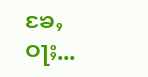ၶႄႇဝႃႈ...